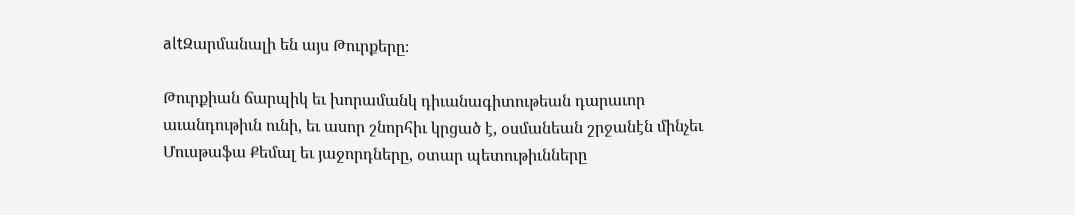altԶարմանալի են այս Թուրքերը։

Թուրքիան ճարպիկ եւ խորամանկ դիւանագիտութեան դարաւոր աւանդութիւն ունի, եւ ասոր շնորհիւ կրցած է, օսմանեան շրջանէն մինչեւ Մուսթաֆա Քեմալ եւ յաջորդները, օտար պետութիւնները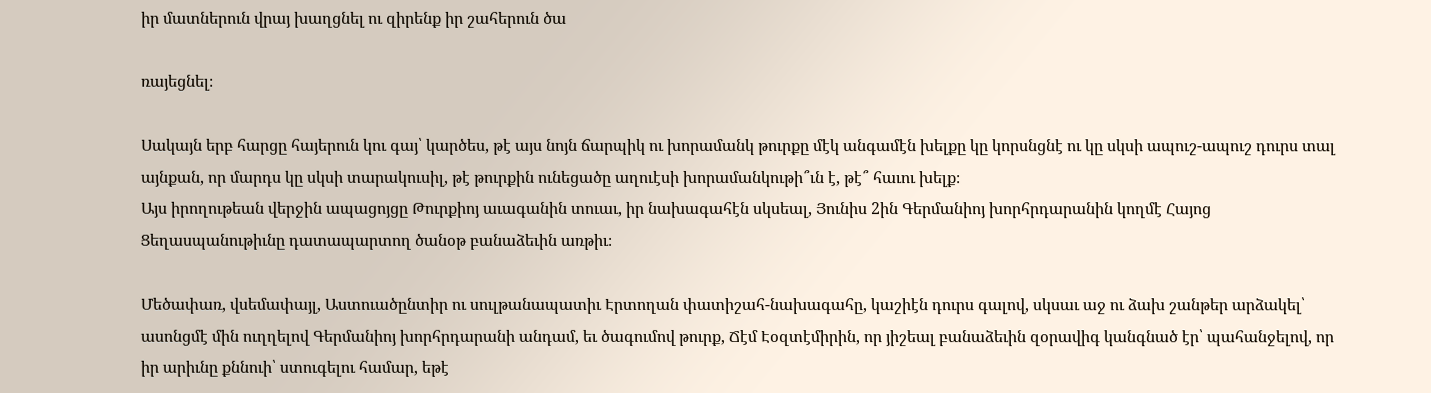իր մատներուն վրայ խաղցնել ու զիրենք իր շահերուն ծա

ռայեցնել։

Սակայն երբ հարցը հայերուն կու գայ՝ կարծես, թէ այս նոյն ճարպիկ ու խորամանկ թուրքը մէկ անգամէն խելքը կը կորսնցնէ ու կը սկսի ապուշ-ապուշ դուրս տալ այնքան, որ մարդս կը սկսի տարակուսիլ, թէ թուրքին ունեցածը աղուէսի խորամանկութի՞ւն է, թէ՞ հաւու խելք։
Այս իրողութեան վերջին ապացոյցը Թուրքիոյ աւագանին տուաւ, իր նախագահէն սկսեալ, Յունիս 2ին Գերմանիոյ խորհրդարանին կողմէ Հայոց Ցեղասպանութիւնը դատապարտող ծանօթ բանաձեւին առթիւ։

Մեծափառ, վսեմափայլ, Աստուածընտիր ու սուլթանապատիւ Էրտողան փատիշահ-նախագահը, կաշիէն դուրս գալով, սկսաւ աջ ու ձախ շանթեր արձակել՝ ասոնցմէ մին ուղղելով Գերմանիոյ խորհրդարանի անդամ, եւ ծագումով թուրք, Ճէմ Էօզտէմիրին, որ յիշեալ բանաձեւին զօրավիգ կանգնած էր՝ պահանջելով, որ իր արիւնը քննուի՝ ստուգելու համար, եթէ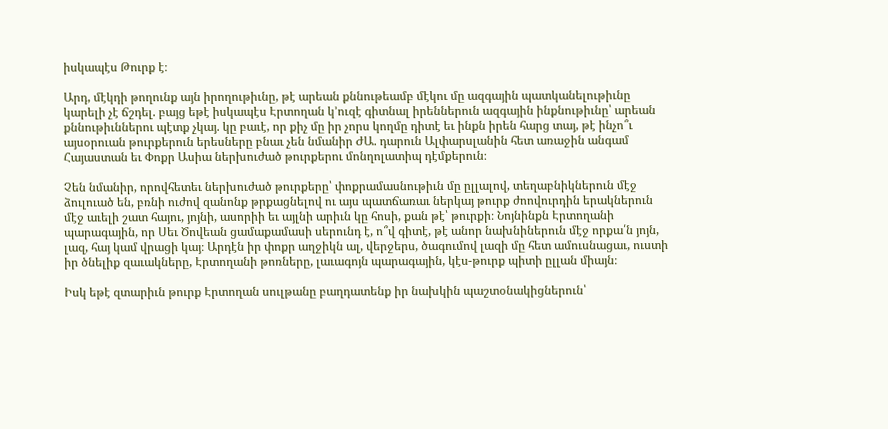իսկապէս Թուրք է։

Արդ, մէկդի թողունք այն իրողութիւնը, թէ արեան քննութեամբ մէկու մը ազգային պատկանելութիւնը կարելի չէ ճշդել. բայց եթէ իսկապէս Էրտողան կ՚ուզէ գիտնալ իրեններուն ազգային ինքնութիւնը՝ արեան քննութիւններու պէտք չկայ. կը բաւէ, որ քիչ մը իր չորս կողմը դիտէ եւ ինքն իրեն հարց տայ, թէ ինչո՞ւ այսօրուան թուրքերուն երեսները բնաւ չեն նմանիր ԺԱ. դարուն Ալփարսլանին հետ առաջին անգամ Հայաստան եւ Փոքր Ասիա ներխուժած թուրքերու մոնղոլատիպ դէմքերուն։

Չեն նմանիր, որովհետեւ ներխուժած թուրքերը՝ փոքրամասնութիւն մը ըլլալով, տեղաբնիկներուն մէջ ձուլուած են, բռնի ուժով զանոնք թրքացնելով ու այս պատճառաւ ներկայ թուրք ժոովուրդին երակներուն մէջ աւելի շատ հայու, յոյնի, ասորիի եւ այլնի արիւն կը հոսի, քան թէ՝ թուրքի։ Նոյնինքն Էրտողանի պարագային, որ Սեւ Ծովեան ցամաքամասի սերունդ է, ո՞վ գիտէ, թէ անոր նախնիներուն մէջ որքա՛ն յոյն, լազ, հայ կամ վրացի կայ։ Արդէն իր փոքր աղջիկն ալ, վերջերս, ծագումով լազի մը հետ ամուսնացաւ, ուստի իր ծնելիք զաւակները, Էրտողանի թոռները, լաւագոյն պարագային, կէս-թուրք պիտի ըլլան միայն։

Իսկ եթէ զտարիւն թուրք Էրտողան սուլթանը բաղդատենք իր նախկին պաշտօնակիցներուն՝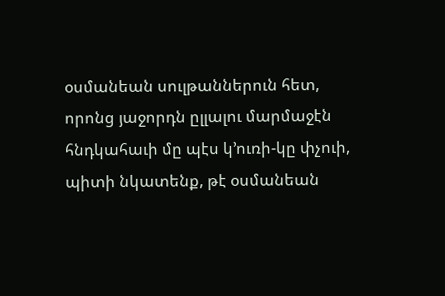օսմանեան սուլթաններուն հետ, որոնց յաջորդն ըլլալու մարմաջէն հնդկահաւի մը պէս կ՚ուռի-կը փչուի, պիտի նկատենք, թէ օսմանեան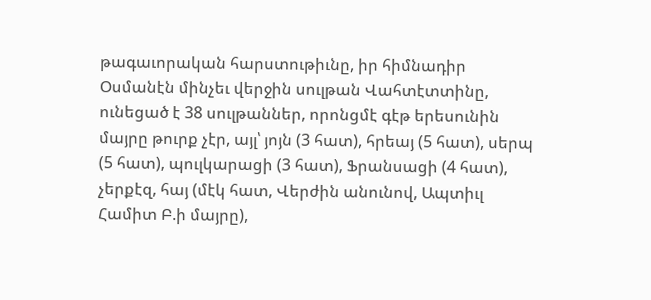թագաւորական հարստութիւնը, իր հիմնադիր Օսմանէն մինչեւ վերջին սուլթան Վահտէտտինը, ունեցած է 38 սուլթաններ, որոնցմէ գէթ երեսունին մայրը թուրք չէր, այլ՝ յոյն (3 հատ), հրեայ (5 հատ), սերպ (5 հատ), պուլկարացի (3 հատ), Ֆրանսացի (4 հատ), չերքէզ, հայ (մէկ հատ, Վերժին անունով, Ապտիւլ Համիտ Բ.ի մայրը),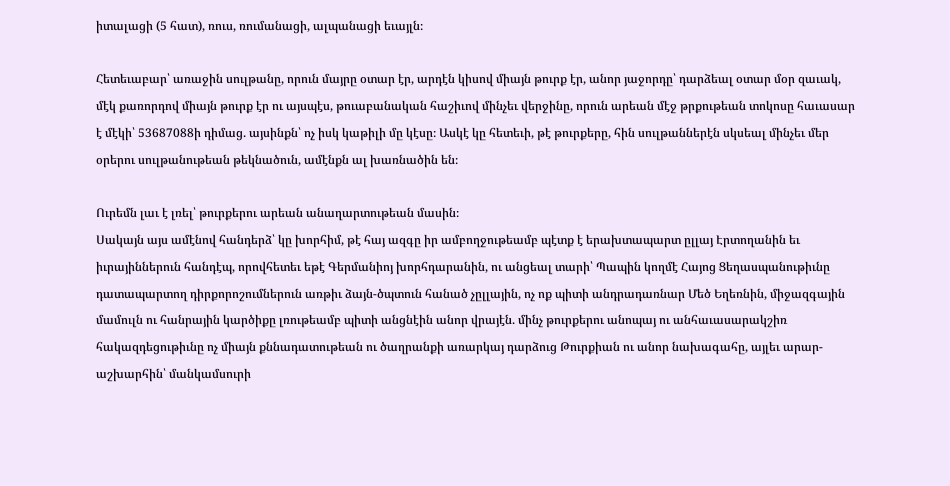իտալացի (5 հատ), ռուս, ռումանացի, ալպանացի եւայլն։

Հետեւաբար՝ առաջին սուլթանը, որուն մայրը օտար էր, արդէն կիսով միայն թուրք էր, անոր յաջորդը՝ դարձեալ օտար մօր զաւակ, մէկ քառորդով միայն թուրք էր ու այսպէս, թուաբանական հաշիւով մինչեւ վերջինը, որուն արեան մէջ թրքութեան տոկոսը հաւասար է մէկի՝ 53687088ի դիմաց. այսինքն՝ ոչ իսկ կաթիլի մը կէսը։ Ասկէ կը հետեւի, թէ թուրքերը, հին սուլթաններէն սկսեալ մինչեւ մեր օրերու սուլթանութեան թեկնածուն, ամէնքն ալ խառնածին են։

Ուրեմն լաւ է լռել՝ թուրքերու արեան անաղարտութեան մասին։
Սակայն այս ամէնով հանդերձ՝ կը խորհիմ, թէ հայ ազգը իր ամբողջութեամբ պէտք է երախտապարտ ըլլայ Էրտողանին եւ իւրայիններուն հանդէպ, որովհետեւ եթէ Գերմանիոյ խորհդարանին, ու անցեալ տարի՝ Պապին կողմէ Հայոց Ցեղասպանութիւնը դատապարտող դիրքորոշումներուն առթիւ ձայն-ծպտուն հանած չըլլային, ոչ ոք պիտի անդրադառնար Մեծ Եղեռնին, միջազգային մամուլն ու հանրային կարծիքը լռութեամբ պիտի անցնէին անոր վրայէն. մինչ թուրքերու անոպայ ու անհաւասարակշիռ հակազդեցութիւնը ոչ միայն քննադատութեան ու ծաղրանքի առարկայ դարձուց Թուրքիան ու անոր նախագահը, այլեւ արար-աշխարհին՝ մանկամսուրի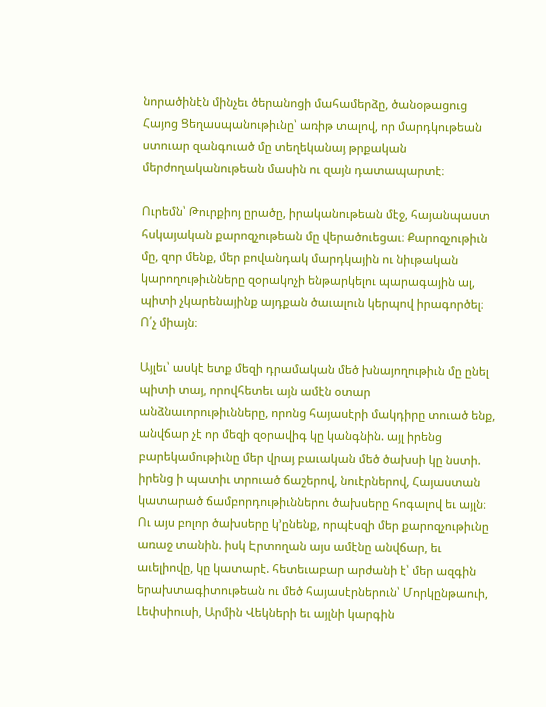նորածինէն մինչեւ ծերանոցի մահամերձը, ծանօթացուց Հայոց Ցեղասպանութիւնը՝ առիթ տալով, որ մարդկութեան ստուար զանգուած մը տեղեկանայ թրքական մերժողականութեան մասին ու զայն դատապարտէ։

Ուրեմն՝ Թուրքիոյ ըրածը, իրականութեան մէջ, հայանպաստ հսկայական քարոզչութեան մը վերածուեցաւ։ Քարոզչութիւն մը, զոր մենք, մեր բովանդակ մարդկային ու նիւթական կարողութիւնները զօրակոչի ենթարկելու պարագային ալ, պիտի չկարենայինք այդքան ծաւալուն կերպով իրագործել։ Ո՛չ միայն։

Այլեւ՝ ասկէ ետք մեզի դրամական մեծ խնայողութիւն մը ընել պիտի տայ, որովհետեւ այն ամէն օտար անձնաւորութիւնները, որոնց հայասէրի մակդիրը տուած ենք, անվճար չէ որ մեզի զօրավիգ կը կանգնին. այլ իրենց բարեկամութիւնը մեր վրայ բաւական մեծ ծախսի կը նստի. իրենց ի պատիւ տրուած ճաշերով, նուէրներով, Հայաստան կատարած ճամբորդութիւններու ծախսերը հոգալով եւ այլն։ Ու այս բոլոր ծախսերը կ՚ընենք, որպէսզի մեր քարոզչութիւնը առաջ տանին. իսկ Էրտողան այս ամէնը անվճար, եւ աւելիովը, կը կատարէ. հետեւաբար արժանի է՝ մեր ազգին երախտագիտութեան ու մեծ հայասէրներուն՝ Մորկընթաուի, Լեփսիուսի, Արմին Վեկների եւ այլնի կարգին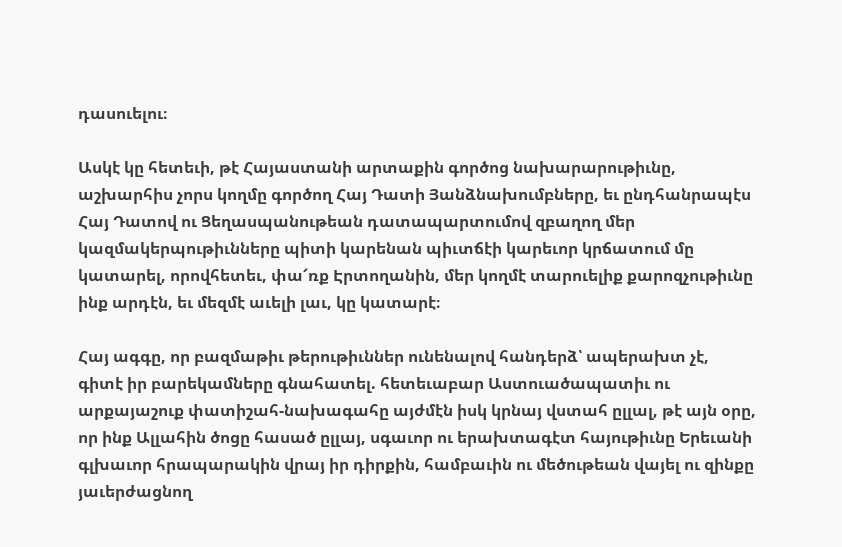դասուելու։

Ասկէ կը հետեւի, թէ Հայաստանի արտաքին գործոց նախարարութիւնը, աշխարհիս չորս կողմը գործող Հայ Դատի Յանձնախումբները, եւ ընդհանրապէս Հայ Դատով ու Ցեղասպանութեան դատապարտումով զբաղող մեր կազմակերպութիւնները պիտի կարենան պիւտճէի կարեւոր կրճատում մը կատարել, որովհետեւ, փա՜ռք Էրտողանին, մեր կողմէ տարուելիք քարոզչութիւնը ինք արդէն, եւ մեզմէ աւելի լաւ, կը կատարէ։

Հայ ագգը, որ բազմաթիւ թերութիւններ ունենալով հանդերձ՝ ապերախտ չէ, գիտէ իր բարեկամները գնահատել. հետեւաբար Աստուածապատիւ ու արքայաշուք փատիշահ-նախագահը այժմէն իսկ կրնայ վստահ ըլլալ, թէ այն օրը, որ ինք Ալլահին ծոցը հասած ըլլայ, սգաւոր ու երախտագէտ հայութիւնը Երեւանի գլխաւոր հրապարակին վրայ իր դիրքին, համբաւին ու մեծութեան վայել ու զինքը յաւերժացնող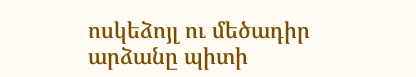ոսկեձոյլ ու մեծադիր արձանը պիտի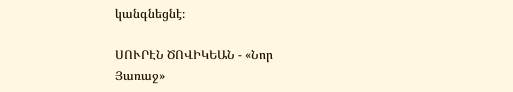կանգնեցնէ։

ՍՈՒՐԷՆ ԾՈՎԻԿԵԱՆ - «Նոր Յառաջ»